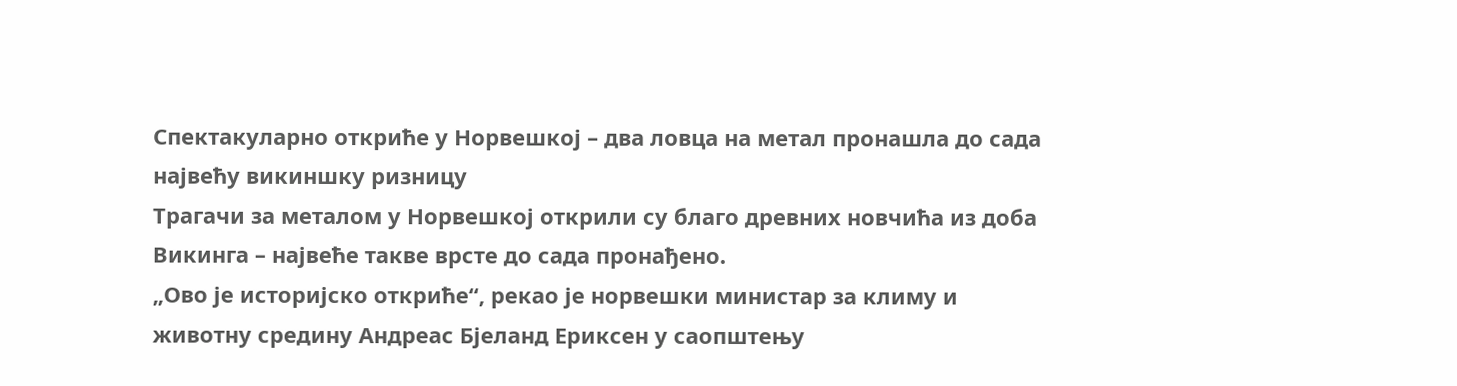Спектакуларно откриће у Норвешкој – два ловца на метал пронашла до сада највећу викиншку ризницу
Трагачи за металом у Норвешкој открили су благо древних новчића из доба Викинга – највеће такве врсте до сада пронађено.
„Ово је историјско откриће“, рекао је норвешки министар за климу и животну средину Андреас Бјеланд Ериксен у саопштењу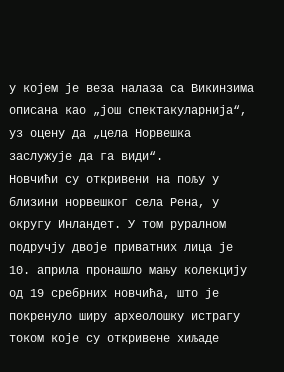у којем је веза налаза са Викинзима описана као „још спектакуларнија“, уз оцену да „цела Норвешка заслужује да га види“.
Новчићи су откривени на пољу у близини норвешког села Рена, у округу Инландет. У том руралном подручју двоје приватних лица је 10. априла пронашло мању колекцију од 19 сребрних новчића, што је покренуло ширу археолошку истрагу током које су откривене хиљаде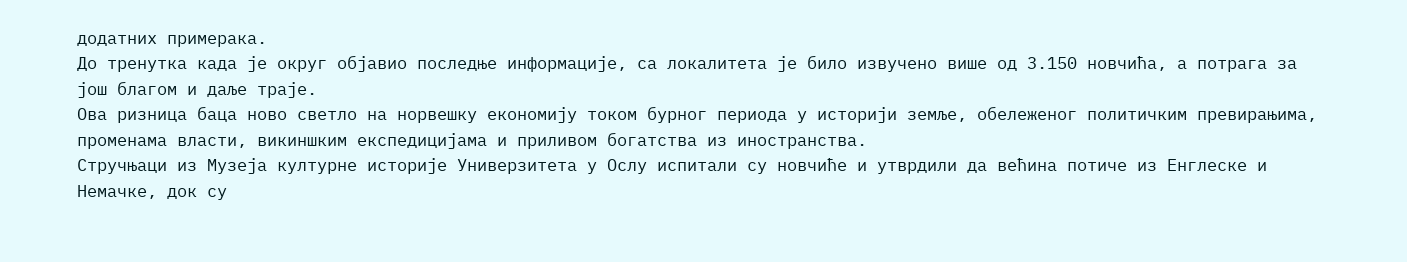додатних примерака.
До тренутка када је округ објавио последње информације, са локалитета је било извучено више од 3.150 новчића, а потрага за још благом и даље траје.
Ова ризница баца ново светло на норвешку економију током бурног периода у историји земље, обележеног политичким превирањима, променама власти, викиншким експедицијама и приливом богатства из иностранства.
Стручњаци из Музеја културне историје Универзитета у Ослу испитали су новчиће и утврдили да већина потиче из Енглеске и Немачке, док су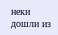неки дошли из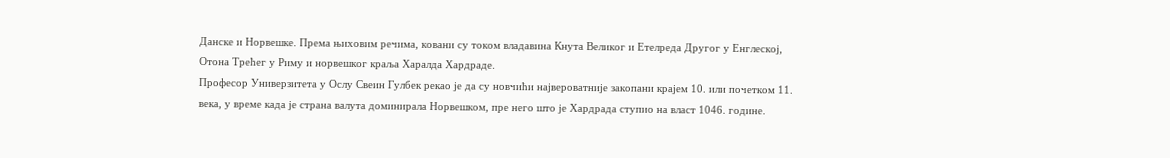Данске и Норвешке. Према њиховим речима, ковани су током владавина Кнута Великог и Етелреда Другог у Енглеској, Отона Трећег у Риму и норвешког краља Харалда Хардраде.
Професор Универзитета у Ослу Свеин Гулбек рекао је да су новчићи највероватније закопани крајем 10. или почетком 11. века, у време када је страна валута доминирала Норвешком, пре него што је Хардрада ступио на власт 1046. године.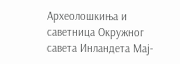Археолошкиња и саветница Окружног савета Инландета Мај-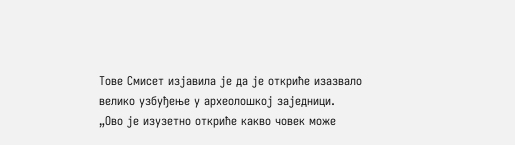Тове Смисет изјавила је да је откриће изазвало велико узбуђење у археолошкој заједници.
„Ово је изузетно откриће какво човек може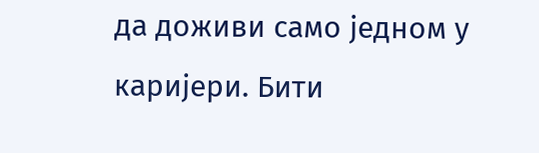да доживи само једном у каријери. Бити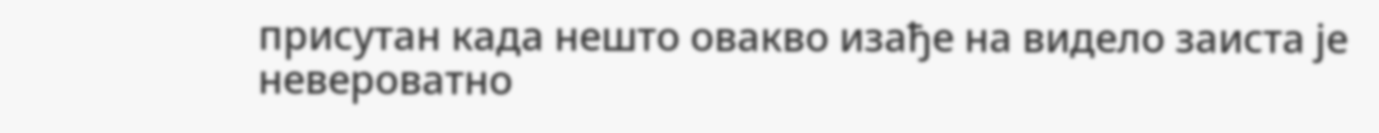присутан када нешто овакво изађе на видело заиста је невероватно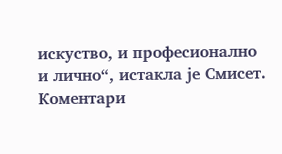искуство, и професионално и лично“, истакла је Смисет.
Коментари